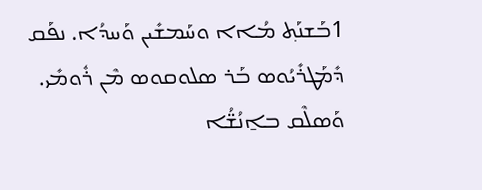1ܒܰܫܢܰܬ݂ ܡܳܐܐ ܘܚܰܡܫܺܝܢ ܘܰܚܕܳܐ. ܢܦܰܩ ܕܺܡܰܛܪܺܝܳܘܣ ܒܰܪ ܣܠܘܩܘܣ ܡܶܢ ܪܽܘܡܺܝ. ܘܰܣܠܶܩ ܒܐ̱ܢܳܫ̈ܳܐ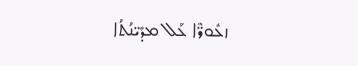ܙܥܽܘܖ̈ܶܐ ܥܰܠ ܡܕܺܝ̈ܢܳܬܳܐ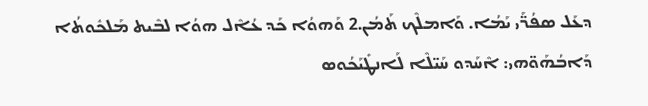ܕܥܰܠ ܣܦܳܖ̈ܰܝ ܝܰܡܳܐ. ܘܰܐܡܠܶܟ ܬܰܡܳܢ.2 ܘܰܗܘܳܐ ܟܰܕ ܥܳܐܶܠ ܗܘܳܐ ܠܒܶܝܬ ܡܰܠܟܽܘܬܳܐ ܕܰܐܒܳܗܰܘ̈ܗܝ: ܐܶܚܰܕܘ ܚܰܝ̈ܠܶܐ ܠܰܐܢܛܺܝܰܟܳܘܣ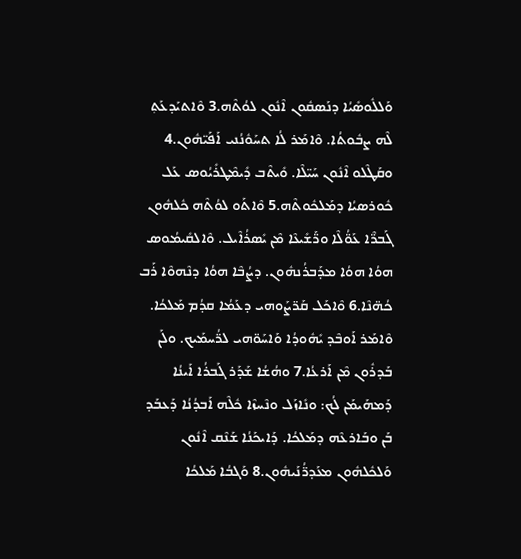ܘܰܠܠܽܘܣܺܝܳܐ ܕܢܰܣܩܽܘܢ ܐܶܢܽܘܢ ܠܘܳܬܶܗ.3 ܘܶܐܬܝܰܕܥܰܬ݂ ܠܶܗ ܨܒܽܘܬܳܐ. ܘܶܐܡܰܪ ܠܳܐ ܬܚܰܘܽܢܳܢܝ ܐܰܦܰܝ̈ܗܽܘܢ.4 ܘܩܰܛܶܠܘ ܐܶܢܽܘܢ ܚܰܝ̈ܠܶܐ. ܘܺܝܬܶܒ ܕܺܝܡܶܛܪܺܝܳܘܣ ܥܰܠ ܟܽܘܪܣܝܳܐ ܕܡܰܠܟܽܘܬܶܗ.5 ܘܶܐܬܰܘ ܠܘܳܬܶܗ ܟܽܠܗܽܘܢ ܓܰܒܖ̈ܶܐ ܥܰܘ̈ܳܠܶܐ ܘܖ̈ܰܫܺܝܥܶܐ ܡܶܢ ܝܺܣܪܳܐܶܝܠ. ܘܶܐܠܩܺܝܡܳܘܣ ܗܘܳܐ ܗܘܳܐ ܡܕܰܒܪܳܢܗܽܘܢ. ܕܨܳܒܶܐ ܗܘܳܐ ܕܢܶܗܘܶܐ ܪܰܒ ܟܳܗ̈ܢܶܐ.6 ܘܶܐܟܰܠ ܩܰܪ̈ܨܰܘܗܝ ܕܥܰܡܳܐ ܩܕܳܡ ܡܰܠܟܳܐ. ܘܶܐܡܰܪ ܐܰܘܒܶܕ ܝܺܗܽܘܕܳܐ ܘܰܐܚܰܘ̈ܗܝ ܠܪ̈ܳܚܡܰܝܟ. ܘܠܰܢ ܒܰܕܪܽܘܢ ܡܶܢ ܐܰܪܥܳܐ.7 ܘܗܳܫܳܐ ܫܰܕܰܪ ܓܰܒܪܳܐ ܐܰܝܢܳܐ ܕܰܡܗܰܝܡܰܢ ܠܳܟ: ܘܢܺܐܙܰܠ ܘܢܶܚܙܶܐ ܟܽܠܶܗ ܐܰܒܕܳܢܳܐ ܕܰܥܒܰܕ ܒܰܢ ܘܒܰܐܪܥܶܗ ܕܡܰܠܟܳܐ. ܕܰܐܝܟܰܢܳܐ ܫܰܢܶܩ ܐܶܢܽܘܢ ܘܰܠܟܽܠܗܽܘܢ ܡܥܰܕܪ̈ܳܢܰܝܗܽܘܢ.8 ܘܰܓܒܳܐ ܡܰܠܟܳܐ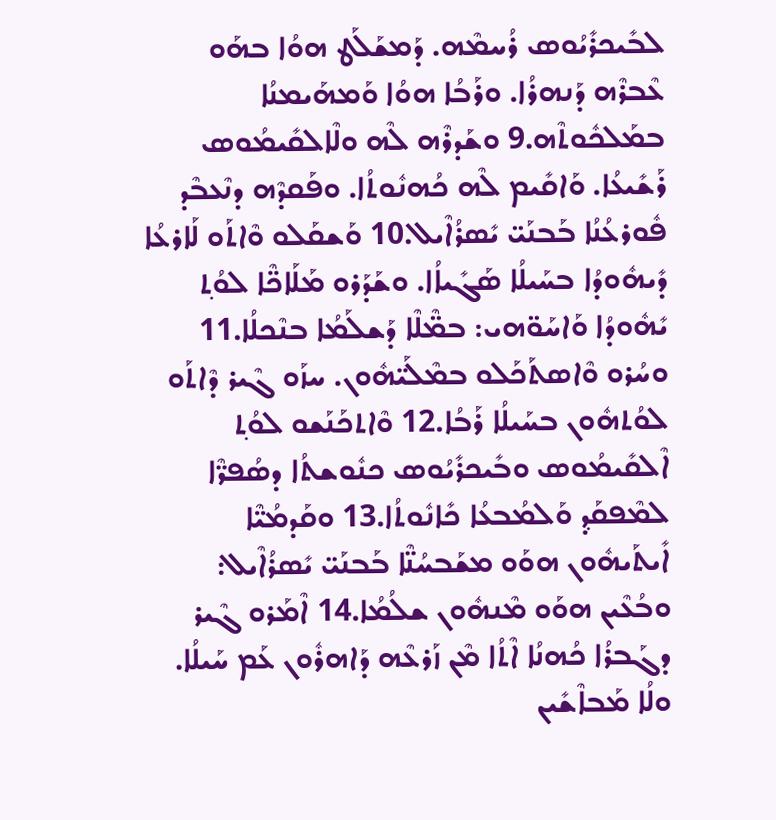ܠܒܺܝܟܪܺܝܳܘܣ ܪܳܚܡܶܗ. ܕܰܡܫܰܠܰܛ ܗܘܳܐ ܒܗܰܘ ܥܶܒܪܶܗ ܕܰܢܗܪܳܐ. ܘܪܰܒܳܐ ܗܘܳܐ ܘܰܡܗܰܝܡܢܳܐ ܒܡܰܠܟܽܘܬܶܗ.9 ܘܫܰܕܪܶܗ ܠܶܗ ܘܠܶܐܠܩܺܝܡܳܘܣ ܪܰܫܺܝܥܳܐ. ܘܰܐܩܺܝܡ ܠܶܗ ܟܳܗܢܽܘܬܳܐ. ܘܦܰܩܕܶܗ ܕܢܶܥܒܶܕ ܦܽܘܪܥܳܢܳܐ ܒܰܒܢܰܝ̈ ܝܺܣܪܳܐܶܝܠ.10 ܘܰܫܩܰܠܘ ܘܶܐܬܰܘ ܠܰܐܪܥܳܐ ܕܺܝܗܽܘܕܳܐ ܒܚܰܝܠܳܐ ܣܰܓܺܝܐܳܐ. ܘܫܰܕܰܪܘ ܡܰܠܰܐܟ̈ܶܐ ܠܘܳܬ݂ ܝܺܗܽܘܕܳܐ ܘܰܐܚܰܘ̈ܗܝ: ܒܡ̈ܶܠܶܐ ܕܰܫܠܰܡܳܐ ܒܢܶܟܠܳܐ.11 ܘܚܳܪܘ ܘܶܐܣܬܰܟܰܠܘ ܒܡܶܠܰܝ̈ܗܽܘܢ. ܚܙܰܘ ܓܶܝܪ ܕܶܐܬܰܘ ܠܘܳܬܗܽܘܢ ܒܚܰܝܠܳܐ ܪܰܒܳܐ.12 ܘܶܐܬܟܰܢܰܫܘ ܠܘܳܬ݂ ܐܶܠܩܺܝܡܳܘܣ ܘܒܺܝܟܪܺܝܳܘܣ ܟܢܽܘܫܬܳܐ ܕܣܳܦܖ̈ܶܐ ܠܡܶܦܩܰܕ݂ ܘܰܠܡܳܒܥܳܐ ܟܺܐܢܽܘܬܳܐ.13 ܘܩܰܕܡܳܝ̈ܶܐ ܐܺܝܬܰܝܗܽܘܢ ܗܘܰܘ ܡܫܰܒܚܳܢ̈ܶܐ ܒܰܒܢܰܝ̈ ܝܺܣܪܳܐܶܝܠ: ܘܒܳܥܶܝܢ ܗܘܰܘ ܡܶܢܗܽܘܢ ܫܠܳܡܳܐ.14 ܐܶܡܰܪܘ ܓܶܝܪ ܕܓܰܒܪܳܐ ܟܳܗܢܳܐ ܐܶܬܳܐ ܡܶܢ ܙܰܪܥܶܗ ܕܰܐܗܪܽܘܢ ܥܰܡ ܚܰܝܠܳܐ. ܘܠܳܐ ܡܰܒܐܶܫܺܝܢ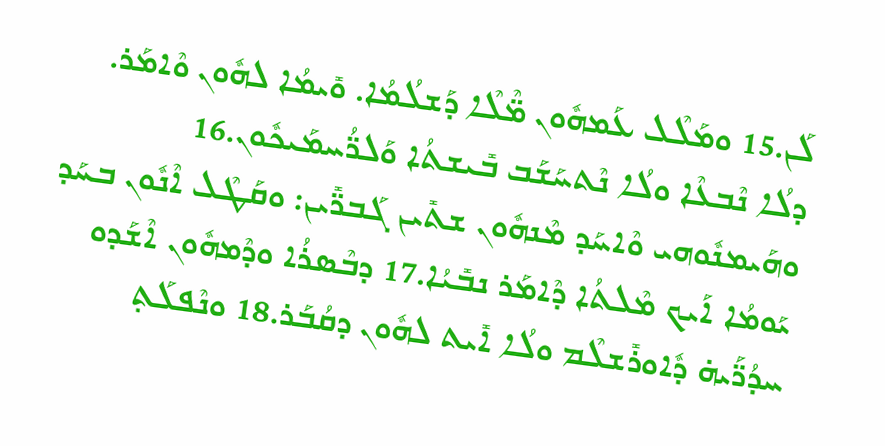ܠܰܢ.15 ܘܡܰܠܶܠ ܥܰܡܗܽܘܢ ܡ̈ܶܠܶܐ ܕܰܫܠܳܡܳܐ. ܘܺܝܡܳܐ ܠܗܽܘܢ ܘܶܐܡܰܪ. ܕܠܳܐ ܢܶܒܥܶܐ ܘܠܳܐ ܢܶܬܚܰܫܰܒ ܒܺܝܫܬܳܐ ܘܰܠܪ̈ܳܚܡܰܝܟܽܘܢ.16 ܘܗܰܝܡܢܽܘܗܝ ܘܶܐܚܰܕ ܡܶܢܗܽܘܢ ܫܬܺܝܢ ܓܰܒܪ̈ܺܝܢ: ܘܩܰܛܶܠ ܐܶܢܽܘܢ ܒܚܰܕ ܝܰܘܡܳܐ ܐܰܝܟ ܡܶܠܬܳܐ ܕܶܐܡܰܪ ܢܒܺܝܳܐ.17 ܕܒܶܣܪܳܐ ܘܕܶܡܗܽܘܢ ܐܶܫܰܕܘ ܚܕܳܖ̈ܰܝܗ̇ ܕܽܐܘܪܺܫܠܶܡ ܘܠܳܐ ܐܺܝܬ ܠܗܽܘܢ ܕܩܳܒܰܪ.18 ܘܢܶܦܠܰܬ݂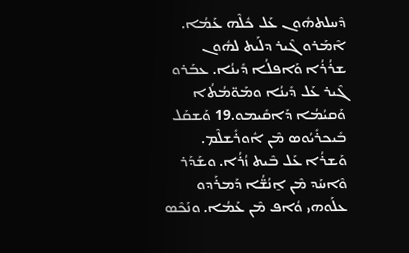ܕܶܚܠܬܗܽܘܢ ܥܰܠ ܟܽܠܶܗ ܥܰܡܳܐ. ܐܶܡܰܪܘ ܓܶܝܪ ܕܠܰܝܬ ܠܗܽܘܢ ܫܪܳܪܳܐ ܘܰܐܦܠܳܐ ܕܺܝܢܳܐ. ܥܒܰܪܘ ܓܶܝܪ ܥܰܠ ܕܺܝܢܳܐ ܘܡܰܘ̈ܡܳܬܳܐ ܘܰܩܝܳܡܳܐ ܕܰܐܩܺܝܡܘ.19 ܘܰܫܩܰܠ ܒܺܝܟܪܺܝܳܘܣ ܡܶܢ ܐܽܘܪܺܫܠܶܡ. ܘܰܫܪܳܐ ܥܰܠ ܒܶܝܬ ܙܳܪܳܐ. ܘܫܰܕܰܪ ܘܶܐܚܰܕ ܡܶܢ ܐ̱ܢܳܫ̈ܳܐ ܕܰܡܪܰܕܘ ܥܠܰܘܗܝ ܘܳܐܦ ܡܶܢ ܥܰܡܳܐ. ܘܢܰܟܶܣ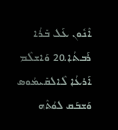ܐܶܢܽܘܢ ܥܰܠ ܒܺܪܳܐ ܪܰܒܬܳܐ.20 ܘܰܐܫܠܶܡ ܐܰܪܥܳܐ ܠܶܐܠܩܺܝܡܳܘܣ ܘܰܫܒܰܩ ܠܘܳܬܶܗ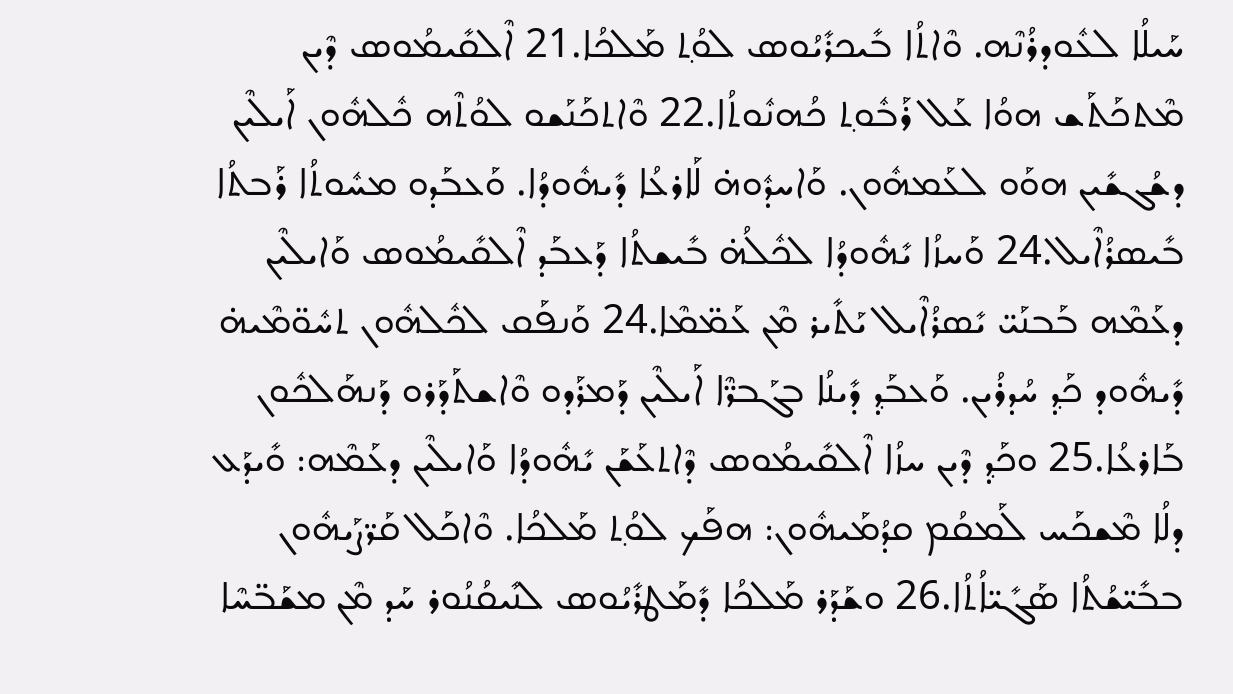ܚܰܝܠܳܐ ܠܥܽܘܕܪܳܢܶܗ. ܘܶܐܬܳܐ ܒܺܝܟܪܺܝܳܘܣ ܠܘܳܬ݂ ܡܰܠܟܳܐ.21 ܐܶܠܩܺܝܡܳܘܣ ܕܶܝܢ ܡܶܬܟܰܬܰܫ ܗܘܳܐ ܥܰܠ ܪܰܒܽܘܬ݂ ܟܳܗܢܽܘܬܳܐ.22 ܘܶܐܬܟܰܢܰܫܘ ܠܘܳܬܶܗ ܟܽܠܗܽܘܢ ܐܰܝܠܶܝܢ ܕܫܳܓܫܺܝܢ ܗܘܰܘ ܠܥܰܡܗܽܘܢ. ܘܰܐܚܕܽܘܗ̇ ܠܰܐܪܥܳܐ ܕܺܝܗܽܘܕܳܐ. ܘܰܥܒܰܕܘ ܡܚܽܘܬܳܐ ܪܰܒܬܳܐ ܒܺܝܣܪܳܐܶܝܠ.24 ܘܰܚܙܳܐ ܝܺܗܽܘܕܳܐ ܠܟܽܠܳܗ̇ ܒܺܝܫܬܳܐ ܕܰܥܒܰܕ ܐܶܠܩܺܝܡܳܘܣ ܘܰܐܝܠܶܝܢ ܕܥܰܡܶܗ ܒܰܒܢܰܝ̈ ܝܺܣܪܳܐܶܝܠ ܝܰܬܺܝܪ ܡܶܢ ܥܰܡ̈ܡܶܐ.24 ܘܰܢܦܰܩ ܠܟܽܠܗܽܘܢ ܬܚܽܘ̈ܡܶܝܗ̇ ܕܺܝܗܽܘܕ ܟܰܕ݂ ܚܳܕܪܳܝܢ. ܘܰܥܒܰܕ݂ ܕܺܝܢܳܐ ܒܓܰܒܖ̈ܶܐ ܐܰܝܠܶܝܢ ܕܰܡܪܰܕܘ ܘܶܐܫܬܰܕܰܪܘ ܕܰܢܗܰܠܟܽܘܢ ܒܰܐܪܥܳܐ.25 ܘܟܰܕ݂ ܕܶܝܢ ܚܙܳܐ ܐܶܠܩܺܝܡܳܘܣ ܕܶܐܬܥܰܫܰܢ ܝܺܗܽܘܕܳܐ ܘܰܐܝܠܶܝܢ ܕܥܰܡܶܗ: ܘܺܝܕܰܥ ܕܠܳܐ ܡܶܫܟܰܚ ܠܰܡܩܳܡ ܩܕܳܡܰܝܗܽܘܢ: ܗܦܰܟ ܠܘܳܬ݂ ܡܰܠܟܳܐ. ܘܶܐܟܰܠ ܩܰܪ̈ܨܰܝܗܽܘܢ ܒܒܺܝ̈ܫܳܬܳܐ ܣܰܓܺܝ̈ܐܳܬܳܐ.26 ܘܫܰܕܰܪ ܡܰܠܟܳܐ ܕܺܡܰܛܪܺܝܳܘܣ ܠܢܺܝܩܳܢܳܘܪ ܚܰܕ ܡܶܢ ܡܫܰܒ̈ܚܶܐ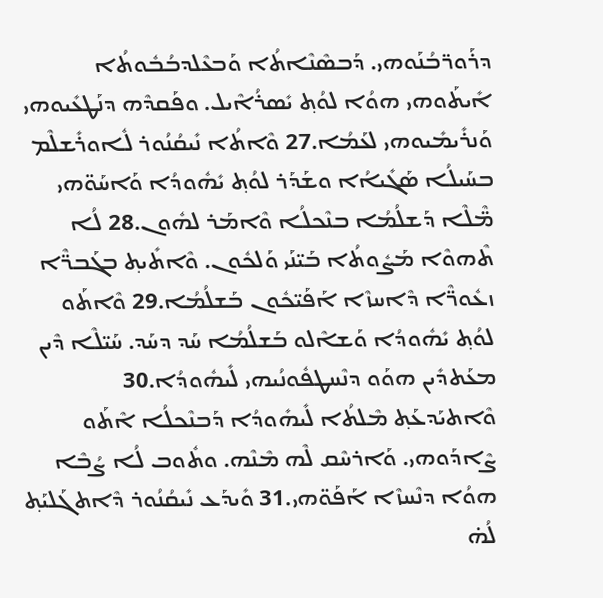ܕܪܰܘܪ̈ܒܳܢܰܘܗܝ. ܕܰܒܣܶܢܶܐܬܳܐ ܘܰܒܥܶܠܕܒܳܒܽܘܬܳܐ ܐܺܝܬܰܘܗܝ ܗܘܳܐ ܠܘܳܬ݂ ܝܺܣܪܳܐܶܝܠ. ܘܦܰܩܕܶܗ ܕܢܰܛܥܺܝܘܗܝ ܘܰܢܪܺܝܡܺܝܘܗܝ ܠܥܰܡܳܐ.27 ܘܶܐܬܳܐ ܢܺܝܩܳܢܳܘܪ ܠܽܐܘܪܺܫܠܶܡ ܒܚܰܝܠܳܐ ܣܰܓܺܝܐܳܐ ܘܫܰܕܰܪ ܠܘܳܬ݂ ܝܺܗܽܘܕܳܐ ܘܰܐܚܰܘ̈ܗܝ ܡ̈ܶܠܶܐ ܕܰܫܠܳܡܳܐ ܒܢܶܟܠܳܐ ܘܶܐܡܰܪ ܠܗܽܘܢ.28 ܠܳܐ ܬܶܗܘܶܐ ܡܰܨܽܘܬܳܐ ܒܰܝ̈ܢܰܝ ܘܰܠܟܽܘܢ. ܘܶܐܬܺܝܬ݂ ܒܓܰܒܖ̈ܶܐ ܙܥܽܘܖ̈ܶܐ ܕܶܐܚܙܶܐ ܐܰܦܰܝ̈ܟܽܘܢ ܒܰܫܠܳܡܳܐ.29 ܘܶܐܬܰܘ ܠܘܳܬ݂ ܝܺܗܽܘܕܳܐ ܘܰܫܐܶܠܘ ܒܰܫܠܳܡܳܐ ܚܰܕ ܕܚܰܕ. ܚܰܝ̈ܠܶܐ ܕܶܝܢ ܡܥܰܬܕܺܝܢ ܗܘܰܘ ܕܢܶܚܛܦܽܘܢܳܝܗܝ ܠܺܝܗܽܘܕܳܐ.30 ܘܶܐܬܝܰܕܥܰܬ݂ ܡܶܠܬܳܐ ܠܺܝܗܺܘܕܳܐ ܕܰܒܢܶܟܠܳܐ ܐܶܬܰܘ ܨܶܐܕܰܘܗܝ. ܘܰܐܪܚܶܩ ܠܶܗ ܡܶܢܶܗ. ܘܬܽܘܒ ܠܳܐ ܨܳܒܶܐ ܗܘܳܐ ܕܢܶܚܙܶܐ ܐܰܦܰܘ̈ܗܝ.31 ܘܺܝܕܰܥ ܢܺܝܩܳܢܳܘܪ ܕܶܐܬܓܰܠܝܰܬ݂ ܠܳܗ̇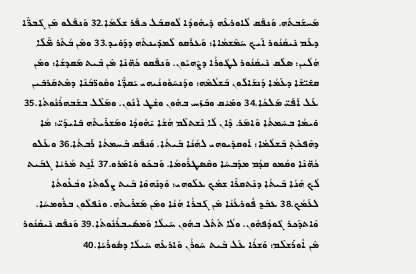ܡܰܚܫܰܒܬܶܗ. ܘܰܢܦܰܩ ܠܽܐܘܪܥܶܗ ܕܺܝܗܽܘܕܳܐ ܠܽܘܩܒܰܠ ܟܦܰܪ ܫܠܳܡܳܐ.32 ܘܰܢܦܰܠܘ ܡܶܢ ܓܰܒܖ̈ܶܐ ܕܥܰܡ ܢܺܝܩܳܢܳܘܪ ܐܰܝܟ ܚܰܡܶܫܡܳܐܐ: ܘܰܥܪܰܩܘ ܠܰܡܕܺܝܢܬܶܗ ܕܕܰܘܺܝܕ.33 ܘܡܶܢ ܒܳܬܰܪ ܡ̈ܶܠܶܐ ܗܳܠܳܝܢ: ܣܠܶܩ ܢܺܝܩܳܢܳܘܪ ܠܛܽܘܪܳܐ ܕܨܶܗܝܽܘܢ. ܘܰܢܦܰܩܘ ܟܳܗ̈ܢܶܐ ܡܶܢ ܒܶܝܬ ܡܰܩܕܫܳܐ: ܘܡܶܢ ܩܫܺܝ̈ܫܶܐ ܕܥܰܡܳܐ ܕܰܢܫܰܐܠܽܘܢ ܒܰܫܠܳܡܶܗ: ܘܕܰܢܚܰܘܽܘܢܳܝܗܝ ܝܰܩܕ̈ܶܐ ܘܩܽܘܪ̈ܒܳܢܶܐ ܕܡܶܬܩܰܪܒܺܝܢ ܥܰܠ ܐܰܦܰܝ̈ ܡܰܠܟܳܐ.34 ܘܡܰܝܶܩ ܘܒܰܙܰܚ ܒܗܽܘܢ ܘܫܳܛ ܐܶܢܽܘܢ. ܘܡܰܠܶܠ ܒܫܰܒܗܪܳܢܽܘܬܳܐ.35 ܘܺܝܡܳܐ ܒܚܶܡܬܳܐ ܘܶܐܡܰܪ. ܕܶܐܢ ܠܳܐ ܢܶܫܬܠܶܡ ܗܳܫܳܐ ܝܺܗܽܘܕܳܐ ܘܡܰܫܪܺܝܬܶܗ ܒܺܐܝܕܰܝ̈: ܡܳܐ ܕܗܶܦܟܶܬ݂ ܒܰܫܠܳܡܳܐ: ܐܰܘܩܕܺܝܘܗܝ ܠܗܳܢܳܐ ܒܰܝܬܳܐ. ܘܰܢܦܰܩ ܒܶܚܡܬܳܐ ܪܰܒܬܳܐ.36 ܘܥܰܠܘ ܟܳܗ̈ܢܶܐ ܘܩܳܡܘ ܩܕܳܡ ܡܕܰܒܚܳܐ ܘܩܶܣܛܪܽܘܡܳܐ. ܘܰܒܟܰܘ ܘܶܐܡܰܪܘ.37 ܐܰܢ̱ܬ ܡܳܪܝܳܐ ܓܒܰܝܬ ܠܳܟ ܗܳܢܳܐ ܒܰܝܬܳܐ ܕܢܶܬܩܪܶܐ ܫܡܳܟ ܥܠܰܘܗܝ: ܘܰܕܢܶܗܘܶܐ ܒܶܝܬ ܨܠܽܘܬܳܐ ܘܒܳܥܽܘܬܳܐ ܠܥܰܡܳܟ.38 ܥܒܶܕ݂ ܦܽܘܪܥܳܢܳܐ ܡܶܢ ܓܰܒܪܳܐ ܗܳܢܳܐ ܘܡܶܢ ܡܰܫܪܺܝܬܶܗ. ܘܢܶܦܠܽܘܢ ܒܪܽܘܡܚܳܐ. ܘܶܐܬܕܰܟܪ ܓܽܘܕܳܦܗܽܘܢ. ܘܠܳܐ ܬܶܬܶܠ ܒܗܽܘܢ ܚܰܝܠܳܐ ܘܰܡܣܰܝܒܪܳܢܽܘܬܳܐ.39 ܘܰܢܦܰܩ ܢܺܝܩܳܢܳܘܪ ܡܶܢ ܐܽܘܪܺܫܠܶܡ: ܘܰܫܪܳܐ ܥܰܠ ܒܶܝܬ ܚܰܘܪܳܢ ܘܰܐܪܥܶܗ ܚܰܝܠܳܐ ܕܣܽܘܪܺܝܰܐ.40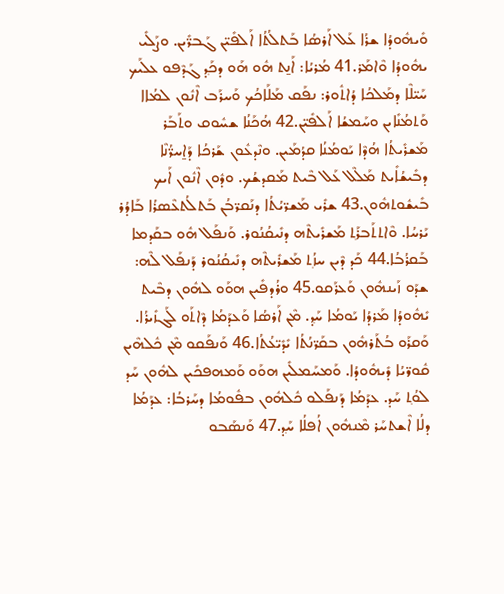ܘܺܝܗܽܘܕܳܐ ܫܪܳܐ ܥܰܠ ܐܰܪܣܳܐ ܒܰܬܠܳܬܳܐ ܐܰܠܦܺܝ̈ܢ ܓܰܒܪ̈ܺܝܢ. ܘܨܰܠܺܝ ܝܗܽܘܕܳܐ ܘܶܐܡܰܪ.41 ܡܳܪܝܳܐ: ܐܰܢ̱ܬ ܗܽܘ ܗܰܘ ܕܟܰܕ݂ ܓܰܕܶܦܘ ܥܠܰܝܟ ܚܰܝ̈ܠܶܐ ܕܡܰܠܟܳܐ ܕܳܐܬܽܘܪ: ܢܦܰܩ ܡܰܠܰܐܟܳܟ ܘܰܚܪܰܒ ܐܶܢܽܘܢ ܠܡܳܐܐ ܘܰܬܡܳܢܺܐܝܢ ܘܚܰܡܫܳܐ ܐܰܠܦܺܝ̈ܢ.42 ܗܳܟܰܢܳܐ ܫܚܽܘܩ ܘܬܰܒܰܪ ܡܰܫܪܺܝܬܳܐ ܗܳܕܶܐ ܝܰܘܡܳܢܳܐ ܩܕܳܡܰܝܢ. ܘܢܶܕܥܽܘܢ ܫܰܪܟܳܐ ܕܰܐ̱ܚܪ̈ܳܢܶܐ ܕܒܺܝܫܳܐܺܝܬ ܡܰܠܶܠ ܥܰܠ ܒܶܝܬ ܡܰܩܕܫܳܟ. ܘܕܽܘܢ ܐܶܢܽܘܢ ܐܰܝܟ ܒܺܝܫܽܘܬܗܽܘܢ.43 ܫܪܺܝ ܡܰܫܪ̈ܝܳܬܳܐ ܕܢܰܩܪ̈ܒܳܢ ܒܰܬܠܳܬܥܶܣܪܳܐ ܒܰܐܕܳܪ ܝܰܪܚܳܐ. ܘܶܐܬܬܰܒܪܰܬ݂ ܡܰܫܪܺܝܬܶܗ ܕܢܺܝܩܳܢܳܘܪ. ܘܰܢܦܰܠ ܗܽܘ ܒܩܰܕܡܐ ܒܰܩܪܳܒܳܐ.44 ܟܰܕ ܕܶܝܢ ܚܙܳܬ݂ ܡܰܫܪܺܝܬܶܗ ܕܢܺܝܩܳܢܳܘܪ ܕܰܢܦܰܠ ܠܶܗ: ܫܕܰܘ ܙܰܝܢܗܽܘܢ ܘܰܥܪܰܩܘ.45 ܘܪܳܕܦܺܝܢ ܗܘܰܘ ܠܗܽܘܢ ܕܒܶܝܬ ܝܺܗܽܘܕܳܐ ܡܰܪܕܳܐ ܝܰܘܡܳܐ ܚܰܕ݂. ܡܶܢ ܐܰܪܣܳܐ ܘܰܥܕܰܡܳܐ ܕܶܐܬܰܘ ܠܰܓܙܺܝܪܳܐ. ܘܰܩܪܰܘ ܒܳܬܰܪܗܽܘܢ ܒܩܰܪ̈ܢܳܬܳܐ ܝܺܕܺܝ̈ܥܳܬܳܐ.46 ܘܰܢܦܰܩܘ ܡܶܢ ܟܽܠܗܶܝܢ ܩܽܘܪ̈ܝܳܐ ܕܺܝܗܽܘܕܳܐ. ܘܰܡܚܰܡܠܺܝܢ ܗܘܰܘ ܘܰܡܗܦܟܺܝܢ ܠܗܽܘܢ ܚܰܕ ܠܘܳܬ݂ ܚܰܕ. ܥܕܰܡܳܐ ܕܰܢܦܰܠܘ ܟܽܠܗܽܘܢ ܒܦܽܘܡܳܐ ܕܚܰܪܒܳܐ: ܥܕܰܡܳܐ ܕܠܳܐ ܐܶܫܬܚܰܪ ܡܶܢܗܽܘܢ ܐܳܦܠܳܐ ܚܰܕ݂.47 ܘܰܢܣܰܒܘ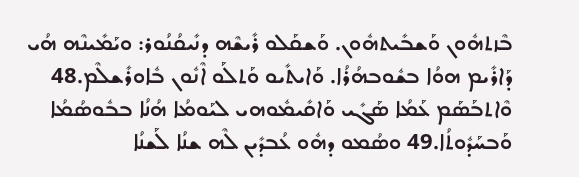ܒܶܙܬܗܽܘܢ ܘܰܫܒܺܝܬܗܽܘܢ. ܘܰܫܩܰܠܘ ܪܺܝܫܶܗ ܕܢܺܝܩܳܢܳܘܪ: ܘܝܰܡܺܝܢܶܗ ܗܳܝ ܕܰܐܪܺܝܡ ܗܘܳܐ ܒܫܽܘܒܗܳܪܳܐ. ܘܰܐܝܬܺܝܘ ܘܰܬܠܰܘ ܐܶܢܽܘܢ ܒܽܐܘܪܺܫܠܶܡ.48 ܘܶܐܬܒܰܣܰܡ ܥܰܡܳܐ ܣܰܓܺܝ ܘܰܐܩܺܝܡܽܘܗܝ ܠܝܰܘܡܳܐ ܗܳܢܳܐ ܒܒܽܘܣܳܡܳܐ ܘܰܒܚܰܕܽܘܬܳܐ.49 ܘܣܳܡܘ ܕܗܽܘ ܥܳܒܕܺܝܢ ܠܶܗ ܫܢܳܐ ܠܰܫܢܳܐ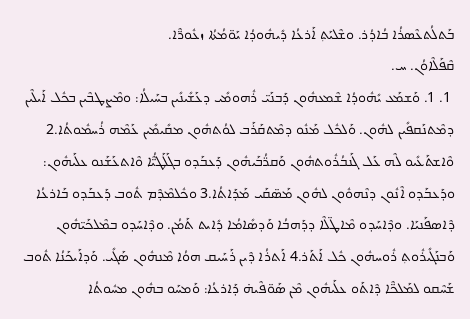ܒܰܬܠܳܬܥܶܣܪܳܐ ܒܳܐܕܳܪ. ܘܫܶܠܝܰܬ݂ ܐܰܪܥܳܐ ܕܺܝܗܽܘܕܳܐ ܝܰܘ̈ܡܳܬܳܐ ܙܥܽܘܖ̈ܶܐ.
ܩܶܦܰܠܶܐܘܳܢ. ܚ.
 1. 1. ܘܰܫܡܰܥ ܝܺܗܽܘܕܳܐ ܫܶܡܥܗܽܘܢ ܕܰܒܢܰܝ̈ ܪܽܗܘܡܺܝ ܕܥܰܫܺܝܢܺܝܢ ܒܚܰܝܠܳܐ: ܘܡܶܨܛܒܶܝܢ ܒܟܽܠ ܐܰܝܠܶܝܢ ܕܡܶܬܢܰܩܦܺܝܢ ܠܗܽܘܢ. ܘܰܠܟܽܠ ܡܰܢܽܘ ܕܡܶܬܩܰܪܰܒ ܠܘܳܬܗܽܘܢ ܡܩܺܝܡܺܝܢ ܥܰܡܶܗ ܪܳܚܡܽܘܬܳܐ.2 ܘܶܐܫܬܰܥܺܝܘ ܠܶܗ ܥܰܠ ܓܰܢܒܳܪܽܘܬܗܽܘܢ ܘܰܩܪ̈ܳܒܰܝܗܽܘܢ ܕܰܥܒܰܕܘ ܒܓܰܠܰܛܳܝ̈ܶܐ ܘܶܐܬܥܰܫܰܢܘ ܥܠܰܝܗܽܘܢ: ܘܕܰܥܒܰܕܘ ܐܶܢܽܘܢ ܕܢܶܗܘܽܘܢ ܠܗܽܘܢ ܡܰܣ̈ܩܰܝ ܡܰܕܰܐܬܳܐ.3 ܘܟܽܠܡܶܕܶܡ ܬܽܘܒ ܕܰܥܒܰܕܘ ܒܰܐܪܥܳܐ ܕܶܐܣܦܰܢܝܰܐ. ܘܕܶܐܚܰܕܘ ܡܶܐܛ̈ܠܶܐ ܕܕܰܗܒܳܐ ܘܰܕܣܺܐܡܳܐ ܕܺܐܝܬ ܬܰܡܳܢ. ܘܕܶܐܚܰܕܘ ܒܡܶܠܟܰܝ̈ܗܽܘܢ ܘܰܒܢܰܓܺܝܪܽܘܬ݂ ܪܽܘܚܗܽܘܢ ܟܽܠ ܐܰܬܰܪ.4 ܐܰܬܪܳܐ ܕܶܝܢ ܪܰܚܰܝܩ ܗܘܳܐ ܡܶܢܗܽܘܢ ܣܰܓܺܝ. ܘܰܕܐܰܝܟܰܢܳܐ ܬܽܘܒ ܫܰܚܶܩܘ ܠܡܰܠܟ̈ܶܐ ܕܶܐܬܰܘ ܥܠܰܝܗܽܘܢ ܡܶܢ ܣܰܘ̈ܦܶܝܗ̇ ܕܰܐܪܥܳܐ: ܘܰܡܚܰܘ ܒܗܽܘܢ ܡܚܽܘܬܳܐ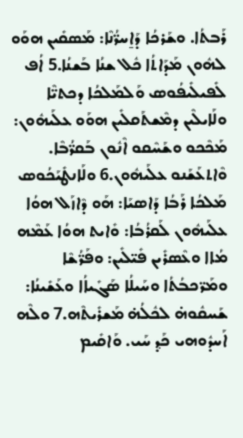ܪܰܒܬܳܐ. ܘܫܰܪܟܳܐ ܕܰܐ̱ܚܪ̈ܳܢܶܐ: ܡܰܣܩܺܝܢ ܗܘܰܘ ܠܗܽܘܢ ܡܰܕܰܐܬܳܐ ܟܽܠ ܫܢܳܐ ܒܰܫܢܳܐ.5 ܐܳܦ ܠܺܦܝܠܺܝܦܳܘܣ ܘܰܠܡܰܠܟܳܐ ܕܟܬܝ̈ܶܐ ܘܠܰܐܝܠܶܝܢ ܕܡܶܫܬܰܩܠܺܝܢ ܗܘܰܘ ܥܠܰܝܗܽܘܢ: ܡܰܟܶܟܘ ܘܫܰܚܶܩܘ ܐܶܢܽܘܢ ܒܰܩܪ̈ܳܒܶܐ. ܘܶܐܬܥܰܫܰܢܘ ܥܠܰܝܗܽܘܢ.6 ܘܠܰܐܢܛܺܝܰܟܳܘܣ ܡܰܠܟܳܐ ܪܰܒܳܐ ܕܰܐܣܝܰܐ: ܗܰܘ ܕܶܐܙܰܠ ܗܘܳܐ ܥܠܰܝܗܽܘܢ ܠܰܩܪܳܒܳܐ: ܘܺܐܝܬ ܗܘܳܐ ܥܰܡܶܗ ܡܳܐܐ ܘܥܶܣܪܺܝܢ ܦܺܝ̈ܠܺܝܢ: ܘܦܰܪ̈ܳܫܶܐ ܘܡܰܪ̈ܟܒܳܬܳܐ ܘܚܰܝܠܳܐ ܣܰܓܺܝܐܳܐ ܘܥܰܫܺܝܢܳܐ: ܫܰܚܩܽܘܗ̇ ܠܟܽܠܳܗ̇ ܡܰܫܪܺܝܬܶܗ.7 ܘܠܶܗ ܐܰܚܕܽܘܗܝ ܟܰܕ݂ ܚܰܝ. ܘܰܐܩܺܝܡ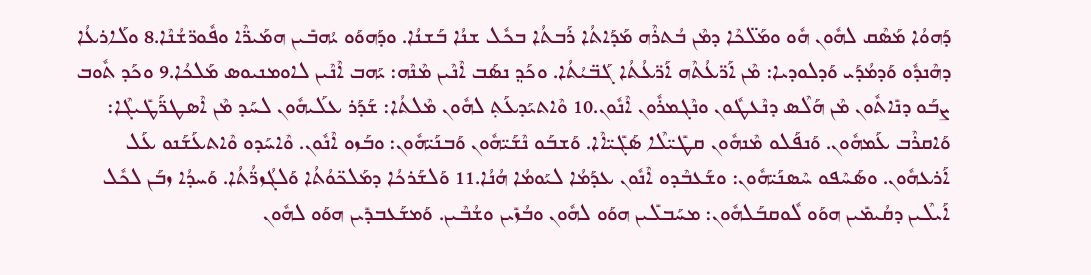ܕܰܗܘܳܐ ܡܰܣܶܩ ܠܗܽܘܢ ܗܽܘ ܘܡܰܠ̈ܟܶܐ ܕܡܶܢ ܒܳܬܪܶܗ ܡܰܕܰܐܬܳܐ ܪܰܒܬܳܐ ܒܟܽܠ ܫܢܳܐ ܒܰܫܢܳܐ. ܘܕܰܗܘܰܘ ܝܳܗܒܺܝܢ ܗܡܰܝܖ̈ܶܐ ܘܦܽܘܪ̈ܫܳܢܶܐ.8 ܘܠܰܐܪܥܳܐ ܕܗܶܢܕܽܘ ܘܰܕܡܳܕܰܝ ܘܰܕܠܘܕܝܐ: ܡܶܢ ܐܰܪ̈ܥܳܬܶܗ ܐܰܪ̈ܥܳܬܳܐ ܓܰܒ̈ܝܳܬܳܐ. ܘܟܰܕ݂ ܢܣܰܒ ܐܶܢܶܝܢ ܡܶܢܶܗ: ܝܰܗܒ ܐܶܢܶܝܢ ܠܐܘܡܢܝܘܣ ܡܰܠܟܳܐ.9 ܘܟܰܕ ܬܽܘܒ ܨܒܰܘ ܕܢܺܐܬܽܘܢ ܡܶܢ ܗܰܠܶܣ ܕܢܶܥܛܽܘܢ ܘܢܶܓܡܪܽܘܢ ܐܶܢܽܘܢ.10 ܘܶܐܬܝܰܕܥܰܬ݂ ܠܗܽܘܢ ܡܶܠܬܳܐ: ܫܰܕܰܪ ܥܠܰܝܗܽܘܢ ܠܚܰܕ ܡܶܢ ܐܶܣܛܖ̈ܰܛܺܝܓܶܐ: ܘܰܐܩܪܶܒ ܥܰܡܗܽܘܢ. ܘܰܢܦܰܠܘ ܡܶܢܗܽܘܢ ܩܛܺܝ̈ܠܶܐ ܣܰܓܺܝ̈ܐܶܐ. ܘܰܫܒܰܘ ܢܶܫܰܝ̈ܗܽܘܢ ܘܰܒܢܰܝ̈ܗܽܘܢ: ܘܒܰܙܘ ܐܶܢܽܘܢ. ܘܶܐܚܰܕܘ ܘܶܐܬܥܰܫܰܢܘ ܥܰܠ ܐܰܪܥܗܽܘܢ. ܘܣܰܚܶܦܘ ܚܶܣܢܰܝ̈ܗܽܘܢ: ܘܫܰܥܒܶܕܘ ܐܶܢܽܘܢ ܥܕܰܡܳܐ ܠܝܰܘܡܳܐ ܗܳܢܳܐ.11 ܘܰܠܫܰܪܟܳܐ ܕܡܰܠܟ̈ܘܳܬܳܐ ܘܰܠܓܳܙܪ̈ܳܬܳܐ. ܘܰܚܕܳܐ ܙܒܰܢ ܠܟܽܠ ܐܰܝܠܶܝܢ ܕܩܳܝܡܺܝܢ ܗܘܰܘ ܠܽܘܩܒܰܠܗܽܘܢ: ܡܚܰܒܠܺܝܢ ܗܘܰܘ ܠܗܽܘܢ ܘܒܳܙܺܝܢ ܘܫܳܒܶܝܢ. ܘܰܡܫܰܥܒܕܺܝܢ ܗܘܰܘ ܠܗܽܘܢ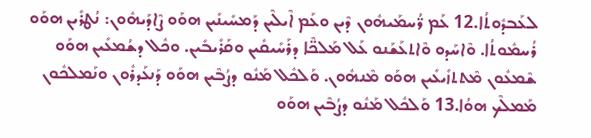ܠܥܰܒܕܽܘܬܳܐ.12 ܥܰܡ ܪ̈ܳܚܡܰܝܗܽܘܢ ܕܶܝܢ ܘܥܰܡ ܐܶܝܠܶܝܢ ܕܰܡܚܺܝܢܺܝܢ ܗܘܰܘ ܨܶܐܕܰܝܗܽܘܢ: ܢܳܛܪܺܝܢ ܗܘܰܘ ܪܳܚܡܽܘܬܳܐ. ܘܶܐܚܰܕܘ ܘܶܐܬܥܰܫܰܢܘ ܥܰܠ ܡܰܠܟ̈ܶܐ ܕܪܰܚܺܝܩܺܝܢ ܘܩܰܪܺܝܒܺܝܢ. ܘܟܽܠ ܕܫܳܡܥܺܝܢ ܗܘܰܘ ܫܶܡܥܽܘܢ ܡܶܬܬܙܺܝܥܺܝܢ ܗܘܰܘ ܡܶܢܗܽܘܢ. ܘܰܠܟܽܠ ܡܰܢܽܘ ܕܨܳܒܶܝܢ ܗܘܰܘ ܕܰܢܥܰܕܪܽܘܢ ܘܢܰܡܠܟܽܘܢ ܡܰܡܠܶܟ ܗܘܳܐ.13 ܘܰܠܟܽܠ ܡܰܢܽܘ ܕܨܳܒܶܝܢ ܗܘܰܘ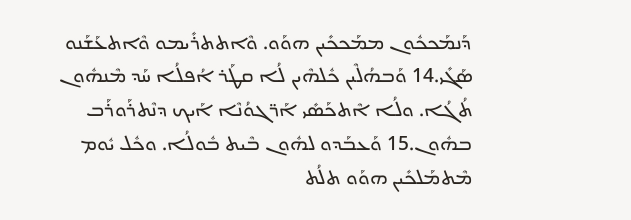ܕܰܢܡܰܟܟܽܘܢ ܡܡܰܟܟܺܝܢ ܗܘܰܘ. ܘܶܐܬܬܪܺܝܡܘ ܘܶܐܬܥܰܫܰܢܘ ܣܰܓܺܝ.14 ܘܰܒܗܳܠܶܝܢ ܟܽܠܗܶܝܢ ܠܳܐ ܩܛܰܪ ܐܳܦܠܳܐ ܚܰܕ ܡܶܢܗܽܘܢ ܬܳܓܳܐ. ܘܠܳܐ ܐܶܬܟܰܣܺܝ ܐܰܪ̈ܓܘܳܢܶܐ ܐܰܝܟ ܕܢܶܬܪܰܘܪܰܒ ܒܗܽܘܢ.15 ܘܰܥܒܰܕܘ ܠܗܽܘܢ ܒܶܝܬ ܒܽܘܠܳܐ. ܘܟܽܠ ܝܽܘܡ ܡܶܬܡܰܠܟܺܝܢ ܗܘܰܘ ܬܠܳܬ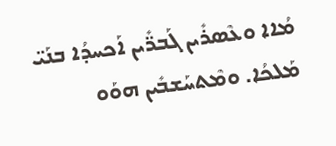ܡܳܐܐ ܘܥܶܣܪܺܝܢ ܓܰܒܪ̈ܺܝܢ ܐܰܟܚܕܳܐ ܒܢܰܝ̈ ܡܰܠܟܳܐ. ܘܡܶܬܚܰܫܒܺܝܢ ܗܘܰܘ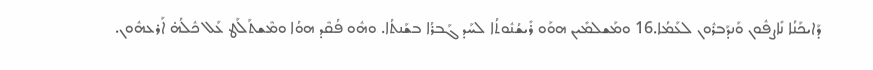ܕܰܐܝܟܰܢܳܐ ܢܺܐܨܦܽܘܢ ܘܰܢܕܰܒܪܽܘܢ ܠܥܰܡܳܐ.16 ܘܡܰܫܠܡܺܝܢ ܗܘܰܘ ܪܺܝܫܳܢܽܘܬܳܐ ܠܚܰܕ ܓܰܒܪܳܐ ܒܫܰܢܬܳܐ. ܘܗܽܘ ܦܳܩܶܕ ܗܘܳܐ ܘܡܶܫܬܰܠܰܛ ܥܰܠ ܟܽܠܳܗ̇ ܐܰܪܥܗܽܘܢ.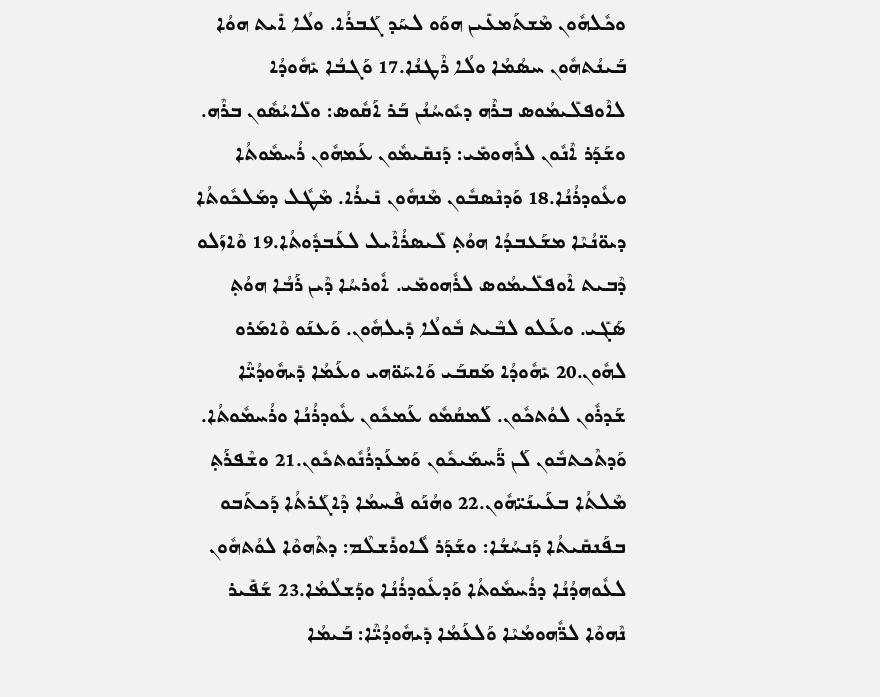ܘܟܽܠܗܽܘܢ ܡܶܫܬܰܡܥܺܝܢ ܗܘܰܘ ܠܚܰܕ ܓܰܒܪܳܐ. ܘܠܳܐ ܐܺܝܬ ܗܘܳܐ ܒܰܝܢܳܬܗܽܘܢ ܚܣܳܡܳܐ ܘܠܳܐ ܪܶܛܢܳܐ.17 ܘܰܓܒܳܐ ܝܺܗܽܘܕܳܐ ܠܐܶܘܦܠܺܝܡܳܘܣ ܒܪܶܗ ܕܝܽܘܚܳܢܳܢ ܒܰܪ ܐܰܩܽܘܣ: ܘܠܺܐܝܳܣܽܘܢ ܒܪܶܗ. ܘܫܰܕܰܪ ܐܶܢܽܘܢ ܠܪܽܗܘܡܺܝ: ܕܰܢܩܺܝܡܽܘܢ ܥܰܡܗܽܘܢ ܪܳܚܡܽܘܬܳܐ ܘܥܽܘܕܪܳܢܳܐ.18 ܘܰܕܢܶܣܒܽܘܢ ܡܶܢܗܽܘܢ ܢܺܝܪܳܐ. ܡܶܛܽܠ ܕܡܰܠܟܽܘܬܳܐ ܕܝܘ̈ܢܳܝܶܐ ܡܫܰܥܒܕܳܐ ܗܘܳܬ݂ ܠܺܝܣܪܳܐܶܝܠ ܠܥܰܒܕܽܘܬܳܐ.19 ܘܶܐܙܰܠܘ ܕܶܒܝܬ ܐܶܘܦܠܺܝܡܳܘܣ ܠܪܽܗܘܡܺܝ. ܐܽܘܪܚܳܐ ܕܶܝܢ ܪܰܒܳܐ ܗܘܳܬ݂ ܣܰܓܺܝ. ܘܥܰܠܘ ܠܒܶܝܬ ܒܽܘܠܳܐ ܕܺܝܠܗܽܘܢ. ܘܰܥܢܰܘ ܘܶܐܡܰܪܘ ܠܗܽܘܢ.20 ܝܺܗܽܘܕܳܐ ܡܰܩܒܰܝ ܘܰܐܚܰܘ̈ܗܝ ܘܥܰܡܳܐ ܕܺܝܗܽܘܕܳܝ̈ܶܐ ܫܰܕܪܽܘܢ ܠܘܳܬܟܽܘܢ. ܠܰܡܩܳܡܽܘ ܥܰܡܟܽܘܢ ܥܽܘܕܪܳܢܳܐ ܘܪܳܚܡܽܘܬܳܐ. ܘܰܕܬܶܟܬܒܽܘܢ ܠܰܢ ܖ̈ܰܚܡܰܝܟܽܘܢ ܘܰܡܥܰܕܪܳܢܽܘܬܟܽܘܢ.21 ܘܫܶܦܪܰܬ݂ ܡܶܠܬܳܐ ܒܥܰܝܢܰܝ̈ܗܽܘܢ.22 ܘܗܳܢܰܘ ܦܶܚܡܳܐ ܕܶܐܓܰܪܬܳܐ ܕܰܟܬܰܒܘ ܒܦܰܢܩܺܝܬܳܐ ܕܰܢܚܳܫܳܐ: ܘܫܰܕܰܪ ܠܽܐܘܪܺܫܠܶܡ: ܕܬܶܗܘܶܐ ܠܘܳܬܗܽܘܢ ܠܥܽܘܗܕܳܢܳܐ ܕܪܳܚܡܽܘܬܳܐ ܘܰܕܥܽܘܕܪܳܢܳܐ ܘܕܰܫܠܳܡܳܐ.23 ܫܰܦܺܝܪ ܢܶܗܘܶܐ ܠܪ̈ܽܗܘܡܳܝܶܐ ܘܰܠܥܰܡܳܐ ܕܺܝܗܽܘܕܳܝ̈ܶܐ: ܒܰܝܡܳܐ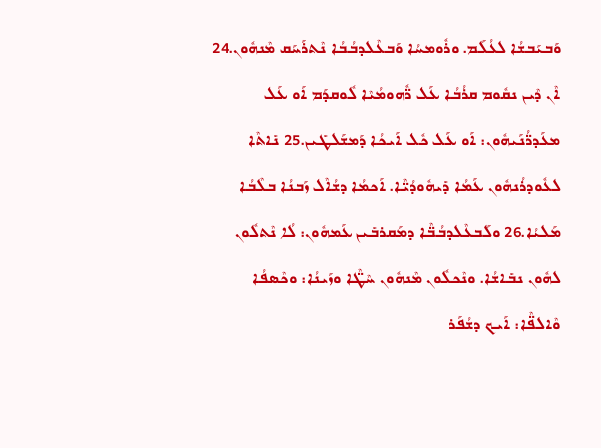ܘܰܒܝܰܒܫܳܐ ܠܥܳܠܰܡ. ܘܪܽܘܡܚܳܐ ܘܰܒܥܶܠܕܒܳܒܳܐ ܢܶܬܪܰܚܰܩ ܡܶܢܗܽܘܢ.24 ܐܶܢ ܕܶܝܢ ܢܩܽܘܡ ܩܪܳܒܳܐ ܥܰܠ ܪ̈ܽܗܘܡܳܝܶܐ ܠܽܘܩܕܰܡ ܐܰܘ ܥܰܠ ܡܥܰܕܪ̈ܳܢܰܝܗܽܘܢ: ܐܰܘ ܥܰܠ ܟܽܠ ܐܰܝܟܳܐ ܕܰܡܫܰܠܛܺܝܢ.25 ܢܺܐܬܶܐ ܠܥܽܘܕܪܳܢܗܽܘܢ ܥܰܡܳܐ ܕܺܝܗܽܘܕܳܝ̈ܶܐ. ܐܰܟܡܳܐ ܕܫܳܐܶܠ ܙܰܒܢܳܐ ܒܠܶܒܳܐ ܡܰܠܝܳܐ.26 ܘܠܰܒܥܶܠܕܒܳܒ̈ܶܐ ܕܡܰܩܪܒܺܝܢ ܥܰܡܗܽܘܢ: ܠܳܐ ܢܶܬܠܽܘܢ ܠܗܽܘܢ ܢܒܺܐܫܳܐ. ܘܢܶܟܠܽܘܢ ܡܶܢܗܽܘܢ ܚܶܛ̈ܶܐ ܘܙܰܝܢܳܐ: ܘܟܶܣܦܳܐ ܘܶܐܠܦ̈ܶܐ: ܐܰܝܟ ܕܫܳܦܰܪ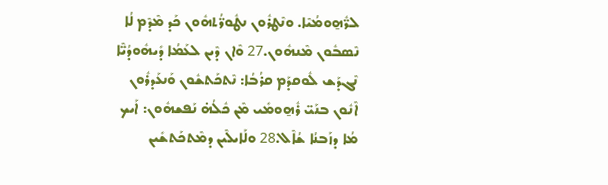ܠܪ̈ܽܗ̱ܘܡܳܝܶܐ. ܘܢܶܛܪܽܘܢ ܢܛܽܘܪ̈ܳܬܗܽܘܢ ܟܰܕ ܡܶܕܶܡ ܠܳܐ ܢܶܣܒܽܘܢ ܡܶܢܗܽܘܢ.27 ܘܶܐܢ ܕܶܝܢ ܠܥܰܡܳܐ ܕܺܝܗܽܘܕܳܝ̈ܶܐ ܢܶܓܕܰܫ ܠܽܘܩܕܰܡ ܩܪܳܒܳܐ: ܢܶܬܟܰܬܫܽܘܢ ܘܰܢܥܰܕܪܽܘܢ ܐܶܢܽܘܢ ܒܢܰܝ̈ ܪܽܗ̱ܘܡܺܝ ܡܶܢ ܟܽܠܳܗ̇ ܢܰܦܫܗܽܘܢ: ܐܰܝܟ ܡܳܐ ܕܙܰܒܢܳܐ ܫܳܐܶܠ.28 ܘܠܰܐܝܠܶܝܢ ܕܡܶܬܟܰܬܫܺܝܢ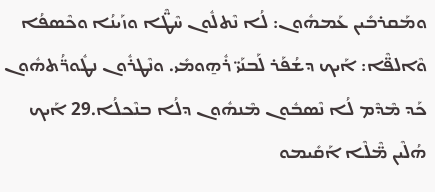ܘܡܰܩܪܒܺܝܢ ܥܰܡܗܽܘܢ: ܠܳܐ ܢܶܬܠܽܘܢ ܚܶܛ̈ܶܐ ܘܙܰܝܢܳܐ ܘܟܶܣܦܳܐ ܘܶܐܠܦ̈ܶܐ: ܐܰܝܟ ܕܫܳܦܰܪ ܠܰܒܢܰܝ̈ ܪܽܗ̱ܘܡܺܝ. ܘܢܶܛܪܽܘܢ ܢܛܽܘܪ̈ܳܬܗܽܘܢ ܟܰܕ ܡܶܕܶܡ ܠܳܐ ܢܶܣܒܽܘܢ ܡܶܢܗܽܘܢ ܕܠܳܐ ܒܢܶܟܠܳܐ.29 ܐܰܝܟ ܗܳܠܶܝܢ ܡ̈ܶܠܶܐ ܐܰܩܺܝܡܘ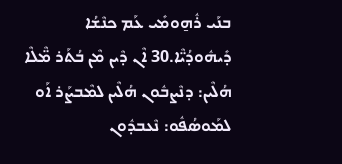ܒܢܰܝ ܪܽܗ̱ܘܡܺܝ ܥܰܡ ܟܢܶܫܳܐ ܕܺܝܗܽܘܕܳܝ̈ܶܐ.30 ܐܶܢ ܕܶܝܢ ܡܶܢ ܒܳܬܰܪ ܡ̈ܶܠܶܐ ܗܳܠܶܝܢ: ܕܢܶܨܒܽܘܢ ܗܳܠܶܝܢ ܠܡܶܒܨܰܪ ܐܰܘ ܠܡܰܘܣܳܦܽܘ: ܢܶܥܒܕܽܘܢ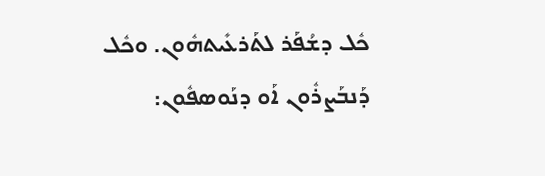ܟܽܠ ܕܫܳܦܰܪ ܠܬܰܪܥܺܝܬܗܽܘܢ. ܘܟܽܠ ܕܰܢܒܰܨܪܽܘܢ ܐܰܘ ܕܢܰܘܣܦܽܘܢ: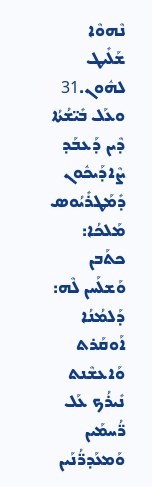ܢܶܗܘܶܐ ܫܰܠܺܝܛ ܠܗܽܘܢ.31 ܘܥܰܠ ܒܺܝ̈ܫܳܬܳܐ ܕܶܝܢ ܕܰܥܒܰܕ ܨܶܐܕܰܝܟܽܘܢ ܕܺܡܰܛܪܺܝܳܘܣ ܡܰܠܟܳܐ: ܟܬܰܒܢ ܘܰܫܠܰܚܢ ܠܶܗ: ܕܰܠܡܳܢܳܐ ܐܰܘܩܰܪܬ ܘܰܐܥܫܶܢܬ ܢܺܝܪܳܟ ܥܰܠ ܪ̈ܳܚܡܰܝܢ ܘܰܡܥܰܕܪ̈ܳܢܰܝܢ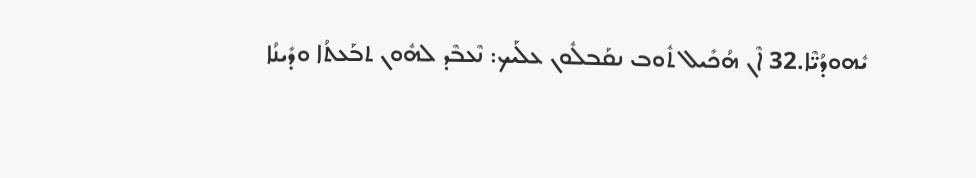ܝܽܗܘܕܳܝ̈ܶܐ.32 ܐܶܢ ܗܳܟܺܝܠ ܬܽܘܒ ܢܩܰܒܠܽܘܢ ܥܠܰܝܟ: ܢܶܥܒܶܕ ܠܗܽܘܢ ܬܒܰܥܬܳܐ ܘܕܺܝܢܳܐ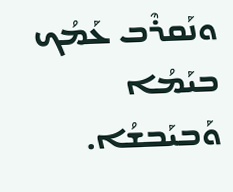ܘܢܰܩܪܶܒ ܥܰܡܳܟ ܒܝܰܡܳܐ ܘܰܒܝܰܒܫܳܐ.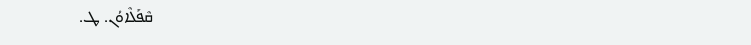ܩܶܦܰܠܶܐܘܳܢ. ܛ.